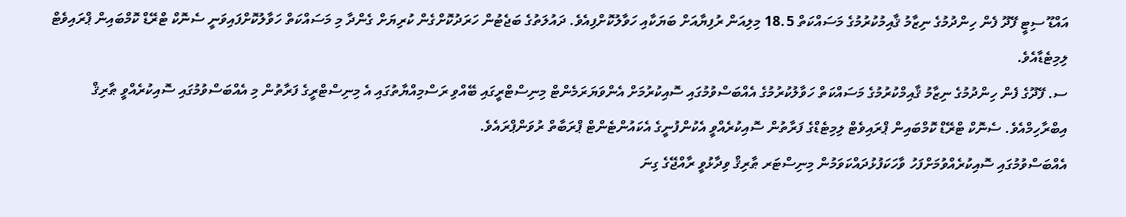އައްޑޫ ސިޓީ ފޭދޫ ފެން ހިންދުމުގެ ނިޒާމު ޤާއިމުކުރުމުގެ މަސައްކަތް 18.5 މިލިއަން ރުފިޔާއަށް ބަޔަކާއި ހަވާލުކޮށްފިއެވެ. ދައުލަތުގެ ބަޖެޓުން ހަރަދުކޮށްގެން ކުރިޔަށް ގެންދާ މި މަސައްކަތް ހަވާލުކޮށްފައިވަނީ ސެނޮކް ޓްރޭޑް ކޮމްބައިން ޕްރައިވެޓް ލިމިޓެޑާއެވެ.
ސ. ފޭދޫގެ ފެން ހިންދުމުގެ ނިޒާމު ޤާއިމްކުރުމުގެ މަސައްކަތް ހަވާލުކުރުމުގެ އެއްބަސްވުމުގައި ސޮއިކުރުމަށް އެންވަޔަރަމެންޓް މިނިސްޓްރީގައި ބޭއްވި ރަސްމިއްޔާތުގައި އެ މިނިސްޓްރީގެ ފަރާތުން މި އެއްބަސްވުމުގައި ސޮއިކުރެއްވީ ޠާރިޤް އިބްރާހިމްއެވެ. ސެނޮކް ޓްރޭޑް ކޮމްބައިން ޕްރައިވެޓް ލިމިޓެޑްގެ ފަރާތުން ސޮއިކުރެއްވީ އެކުންފުނީގެ އެކައުންޓެންޓް ޕްރަބާތް ރުވަންޕްރައެވެ.
އެއްބަސްވުމުގައި ސޮއިކުރެއްވުމަށްފަހު ވާހަކަފުޅުދައްކަވަމުން މިނިސްޓަރ ޠާރިޤް ވިދާޅުވީ ރާއްޖޭގެ ގިނަ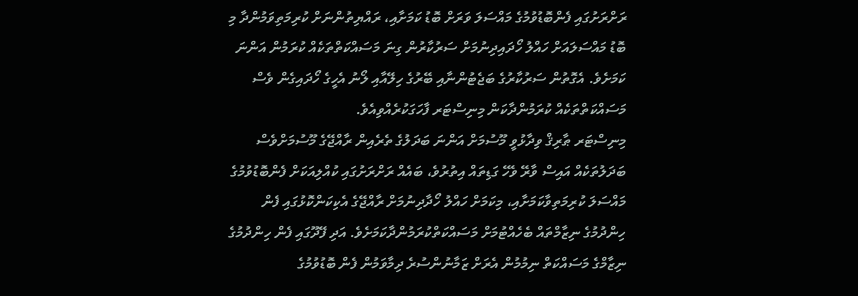ރަށްރަށުގައި ފެންބޮޑުވުމުގެ މައްސަލަ ވަރަށް ބޮޑު ކަމަށާއި، ރައްޔިތުންނަށް ކުރިމަތިވަމުންދާ މި ބޮޑު މައްސަލައަށް ހައްލު ހޯދައިދިނުމަށް ސަރުކާރުން ގިނަ މަސައްކަތްތަކެއް ކުރަމުން އަންނަ ކަމަށެވެ. އެގޮތުން ސަރުކާރުގެ ބަޖެޓުންނާއި ބޭރުގެ ހިލޭއާއި ލޯނު އެހީގެ ހޯދައިގެން ވެސް މަސައްކަތްތަކެއް ކުރަމުންދާކަން މިނިސްޓަރ ފާހަގަކުރެއްވިއެވެ.
މިނިސްޓަރ ޠާރިޤް ވިދާޅުވީ މޫސުމަށް އަންނަ ބަދަލުގެ ތެރެއިން ރާއްޖޭގެ މޫސުމަށްވެސް ބަދަލުތަކެއް އައިސް ވާރޭ ވެހޭ ގަޑިތައް އިތުރުވެ، ބައެއް ރަށްރަށުގައި ކުއްލިއަކަށް ފެންބޮޑުވުމުގެ މައްސަލަ ކުރިމަތިވާކަމަށާއި، މިކަމަށް ހައްލު ހޯދާދިނުމަށް ރާއްޖޭގެ އެކިކަންކޮޅުގައި ފެން ހިންދުމުގެ ނިޒާމްތައް ބެހެއްޓުމަށް މަސައްކަތްކުރަމުންދާކަމަށެވެ. އަދި ފޭދޫގައި ފެން ހިންދުމުގެ ނިޒާމްގެ މަސައްކަތް ނިމުމުން އެރަށް ޒަމާނުންސުރެ ދިމާވަމުން ފެން ބޮޑުވުމުގެ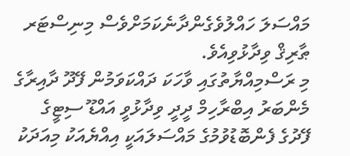މައްސަލަ ހައްލުވެގެންދާނެކަމަށްވެސް މިނިސްޓަރ ޠާރިޤް ވިދާޅުވިއެވެ.
މި ރަސްމިއްޔާތުގައި ވާހަކަ ދައްކަވަމުން ފޭދޫ ދާއިރާގެ މެންބަރު އިބްރާހިމް ދީދީ ވިދާޅުވީ އައްޑޫ ސިޓީގެ ފޭދުގެ ފެންބޮޑުވުމުގެ މައްސަލައަކީ އިއްޔެއަކު މިއަދަކު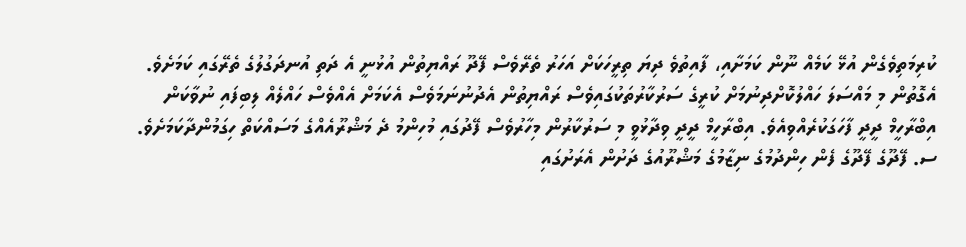ކުރިމަތިވެގެން އުޅޭ ކަމެއް ނޫން ކަމަށާއި، ފާއިތުވެ ދިޔަ ތިރީހަކަށް އަހަރު ތެރޭވެސް ފޭދޫ ރައްޔިތުން އުޅުނީ އެ ދަތި އުނދަގުލުގެ ތެރޭގައި ކަމަށެވެ. އެގޮތުން މި މައްސަލަ ހައްލުކޮށްދިނުމަށް ކުރީގެ ސަރުކާރުތަކުގައިވެސް ރައްޔިތުން އެދުނުނަމަވެސް އެކަމަށް އެއްވެސް ހައްލެއް ލިބިފައި ނުވާކަން އިބްރާހީމް ދީދީ ފާހަގަކުރެއްވިއެވެ. އިބްރާހީމް ދީދީ ވިދާޅުވީ މި ސަރުކާރުން މިހާރުވެސް ފޭދުގައި މުހިންމު ދެ މަޝްރޫއެއްގެ މަސައްކަތް ހިގަމުންދާކަމަށެވެ.
ސ. ފޭދޫގެ ފޭދޫގެ ފެން ހިންދުމުގެ ނިޒާމުގެ މަޝްރޫއުގެ ދަށުން އެރަށުގައި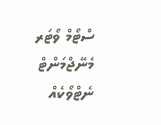ސްޓޯމް ވޯޓަރ މެނޭޖްމަންޓް ނެޓްވޯކެއް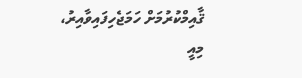ޤާއިމްކުރުމަށް ހަމަޖެހިފައިވާއިރު، މިއީ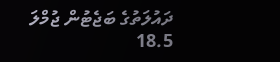ދައުލަތުގެ ބަޖެޓުން ޖުމްލަ 18.5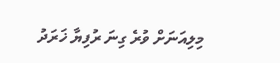މިލިއަނަށް ވުރެ ގިނަ ރުފިޔާ ޚަރަދު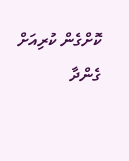ކޮށްގެން ކުރިއަށް ގެންދާ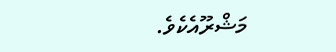މަޝްރޫއެކެވެ.